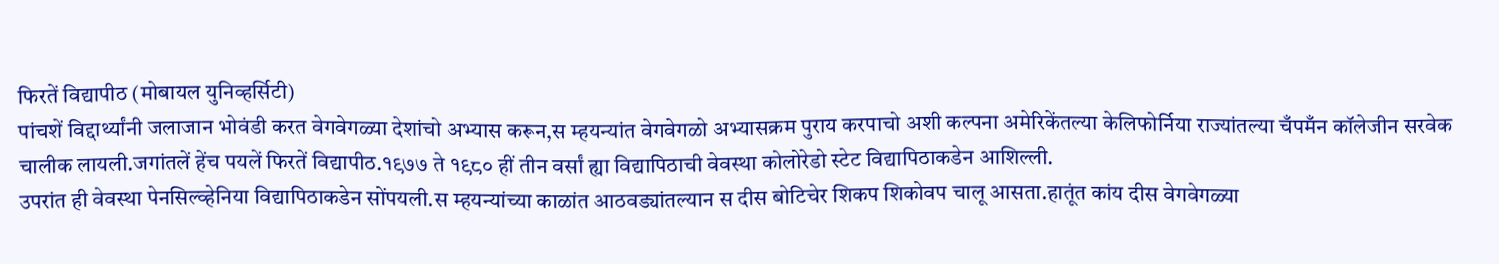फिरतें विद्यापीठ (मोबायल युनिव्हर्सिटी)
पांचशें विद्दार्थ्यांनी जलाजान भोवंडी करत वेगवेगळ्या देशांचो अभ्यास करून,स म्हयन्यांत वेगवेगळो अभ्यासक्रम पुराय करपाचो अशी कल्पना अमेरिकेंतल्या केलिफोर्निया राज्यांतल्या चँपमँन कॉलेजीन सरवेक चालीक लायली.जगांतलें हेंच पयलें फिरतें विद्यापीठ.१९७७ ते १९८० हीं तीन वर्सां ह्या विद्यापिठाची वेवस्था कोलोरेडो स्टेट विद्यापिठाकडेन आशिल्ली.
उपरांत ही वेवस्था पेनसिल्व्हेनिया विद्यापिठाकडेन सोंपयली.स म्हयन्यांच्या काळांत आठवड्यांतल्यान स दीस बोटिचेर शिकप शिकोवप चालू आसता.हातूंत कांय दीस वेगवेगळ्या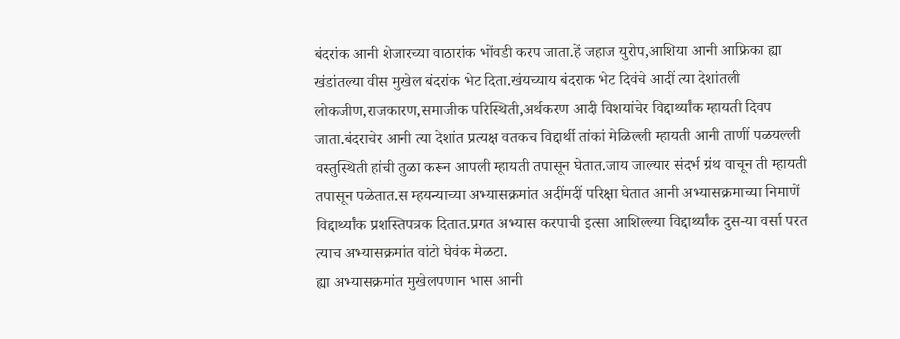बंदरांक आनी शेजारच्या वाठारांक भोंवडी करप जाता.हें जहाज युरोप,आशिया आनी आफ्रिका ह्या खंडांतल्या वीस मुखेल बंदरांक भेट दिता.खंयच्याय बंदराक भेट दिवंचे आदीं त्या देशांतली लोकजीण,राजकारण,समाजीक परिस्थिती,अर्थकरण आदी विशयांचेर विद्दार्थ्यांक म्हायती दिवप जाता.बंदराचेर आनी त्या देशांत प्रत्यक्ष वतकच विद्दार्थी तांकां मेळिल्ली म्हायती आनी ताणीं पळयल्ली वस्तुस्थिती हांची तुळा करून आपली म्हायती तपासून घेतात.जाय जाल्यार संदर्भ ग्रंथ वाचून ती म्हायती तपासून पळेतात.स म्हयन्याच्या अभ्यासक्रमांत अदींमदीं परिक्षा घेतात आनी अभ्यासक्रमाच्या निमाणें विद्दार्थ्यांक प्रशस्तिपत्रक दितात.प्रगत अभ्यास करपाची इत्सा आशिल्ल्या विद्दार्थ्यांक दुस-या वर्सा परत त्याच अभ्यासक्रमांत वांटो घेवंक मेळटा.
ह्या अभ्यासक्रमांत मुखेलपणान भास आनी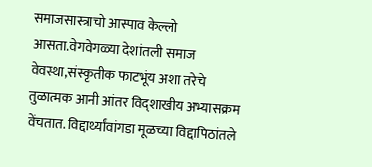समाजसास्त्राचो आस्पाव केल्लो आसता.वेगवेगळ्या देशांतली समाज वेवस्था,संस्कृतीक फाटभूंय अशा तरेचे तुळात्मक आनी आंतर विद्शाखीय अभ्यासक्रम वेंचतात. विद्दार्थ्यांवांगडा मूळच्या विद्दापिठांतले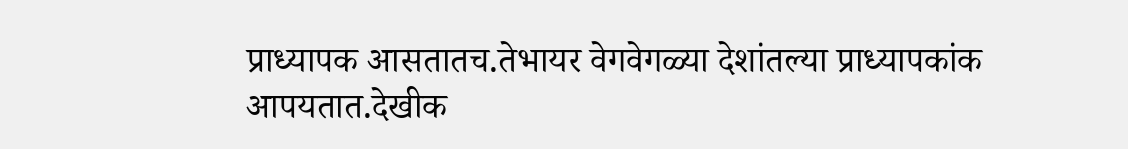प्राध्यापक आसतातच.तेभायर वेगवेगळ्या देशांतल्या प्राध्यापकांक आपयतात.देखीक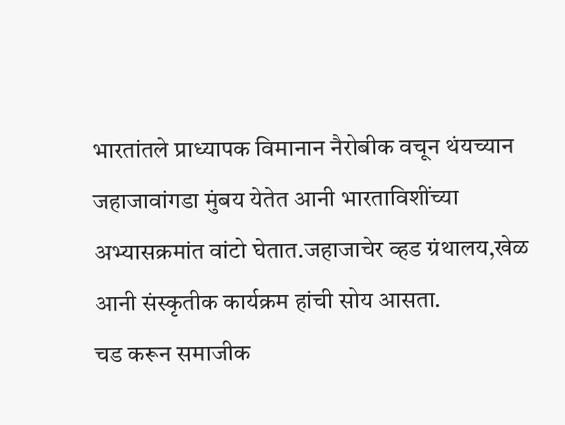भारतांतले प्राध्यापक विमानान नैरोबीक वचून थंयच्यान जहाजावांगडा मुंबय येतेत आनी भारताविशींच्या अभ्यासक्रमांत वांटो घेतात.जहाजाचेर व्हड ग्रंथालय,खेळ आनी संस्कृतीक कार्यक्रम हांची सोय आसता.
चड करून समाजीक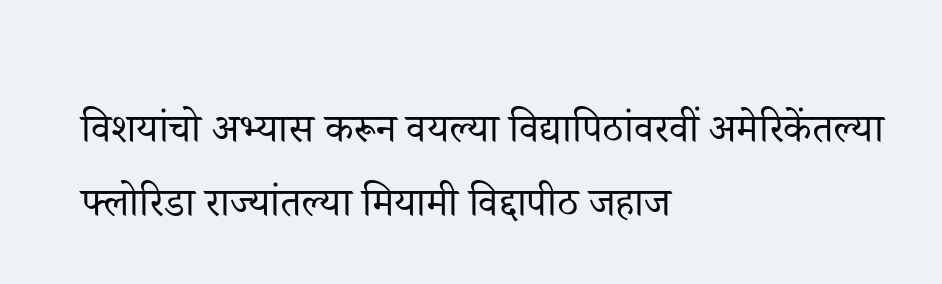विशयांचो अभ्यास करून वयल्या विद्यापिठांवरवीं अमेरिकेंतल्या फ्लोरिडा राज्यांतल्या मियामी विद्दापीठ जहाज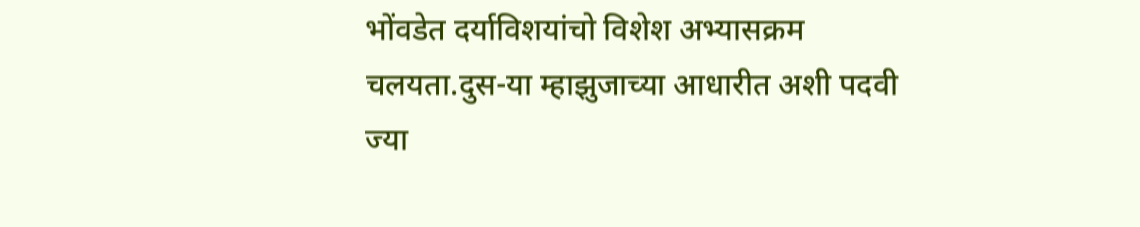भोंवडेत दर्याविशयांचो विशेश अभ्यासक्रम चलयता.दुस-या म्हाझुजाच्या आधारीत अशी पदवी ज्या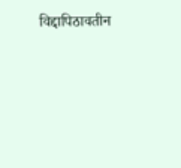विद्दापिठावतीन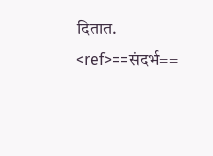दितात. <ref>==संदर्भ==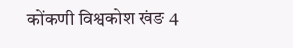कोंकणी विश्वकोश खंङ 4